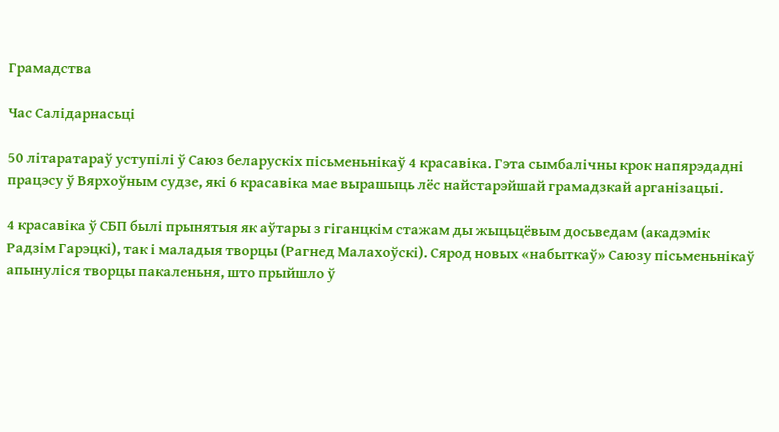Грамадства

Час Салідарнасьці

50 літаратараў уступілі ў Саюз беларускіх пісьменьнікаў 4 красавіка. Гэта сымбалічны крок напярэдадні працэсу ў Вярхоўным судзе, які 6 красавіка мае вырашыць лёс найстарэйшай грамадзкай арганізацыі.

4 красавіка ў СБП былі прынятыя як аўтары з гіганцкім стажам ды жыцьцёвым досьведам (акадэмік Радзім Гарэцкі), так і маладыя творцы (Рагнед Малахоўскі). Сярод новых «набыткаў» Саюзу пісьменьнікаў апынуліся творцы пакаленьня, што прыйшло ў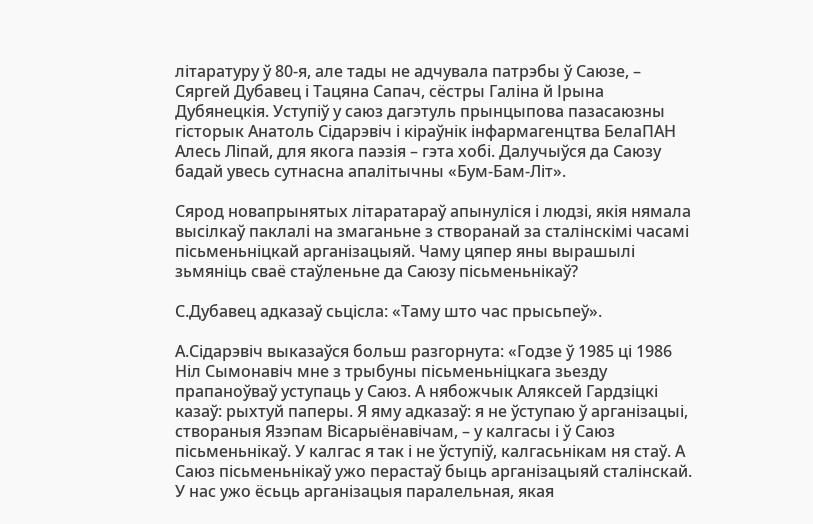літаратуру ў 80-я, але тады не адчувала патрэбы ў Саюзе, – Сяргей Дубавец і Тацяна Сапач, сёстры Галіна й Ірына Дубянецкія. Уступіў у саюз дагэтуль прынцыпова пазасаюзны гісторык Анатоль Сідарэвіч і кіраўнік інфармагенцтва БелаПАН Алесь Ліпай, для якога паэзія – гэта хобі. Далучыўся да Саюзу бадай увесь сутнасна апалітычны «Бум-Бам-Літ».

Сярод новапрынятых літаратараў апынуліся і людзі, якія нямала высілкаў паклалі на змаганьне з створанай за сталінскімі часамі пісьменьніцкай арганізацыяй. Чаму цяпер яны вырашылі зьмяніць сваё стаўленьне да Саюзу пісьменьнікаў?

С.Дубавец адказаў сьцісла: «Таму што час прысьпеў».

А.Сідарэвіч выказаўся больш разгорнута: «Годзе ў 1985 ці 1986 Ніл Сымонавіч мне з трыбуны пісьменьніцкага зьезду прапаноўваў уступаць у Саюз. А нябожчык Аляксей Гардзіцкі казаў: рыхтуй паперы. Я яму адказаў: я не ўступаю ў арганізацыі, створаныя Язэпам Вісарыёнавічам, – у калгасы і ў Саюз пісьменьнікаў. У калгас я так і не ўступіў, калгасьнікам ня стаў. А Саюз пісьменьнікаў ужо перастаў быць арганізацыяй сталінскай. У нас ужо ёсьць арганізацыя паралельная, якая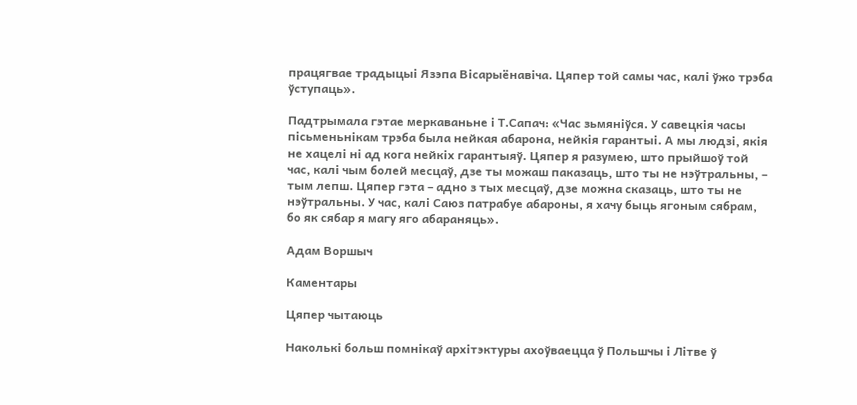працягвае традыцыі Язэпа Вісарыёнавіча. Цяпер той самы час, калі ўжо трэба ўступаць».

Падтрымала гэтае меркаваньне і Т.Сапач: «Час зьмяніўся. У савецкія часы пісьменьнікам трэба была нейкая абарона, нейкія гарантыі. А мы людзі, якія не хацелі ні ад кога нейкіх гарантыяў. Цяпер я разумею, што прыйшоў той час, калі чым болей месцаў, дзе ты можаш паказаць, што ты не нэўтральны, – тым лепш. Цяпер гэта – адно з тых месцаў, дзе можна сказаць, што ты не нэўтральны. У час, калі Саюз патрабуе абароны, я хачу быць ягоным сябрам, бо як сябар я магу яго абараняць».

Адам Воршыч

Каментары

Цяпер чытаюць

Наколькі больш помнікаў архітэктуры ахоўваецца ў Польшчы і Літве ў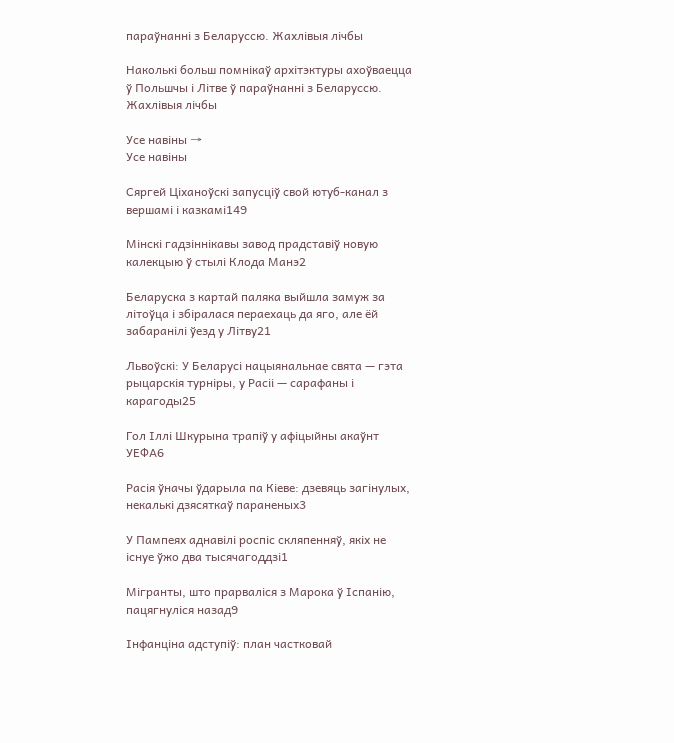параўнанні з Беларуссю. Жахлівыя лічбы

Наколькі больш помнікаў архітэктуры ахоўваецца ў Польшчы і Літве ў параўнанні з Беларуссю. Жахлівыя лічбы

Усе навіны →
Усе навіны

Сяргей Ціханоўскі запусціў свой ютуб-канал з вершамі і казкамі149

Мінскі гадзіннікавы завод прадставіў новую калекцыю ў стылі Клода Манэ2

Беларуска з картай паляка выйшла замуж за літоўца і збіралася пераехаць да яго, але ёй забаранілі ўезд у Літву21

Львоўскі: У Беларусі нацыянальнае свята — гэта рыцарскія турніры, у Расіі — сарафаны і карагоды25

Гол Іллі Шкурына трапіў у афіцыйны акаўнт УЕФА6

Расія ўначы ўдарыла па Кіеве: дзевяць загінулых, некалькі дзясяткаў параненых3

У Пампеях аднавілі роспіс скляпенняў, якіх не існуе ўжо два тысячагоддзі1

Мігранты, што прарваліся з Марока ў Іспанію, пацягнуліся назад9

Інфанціна адступіў: план частковай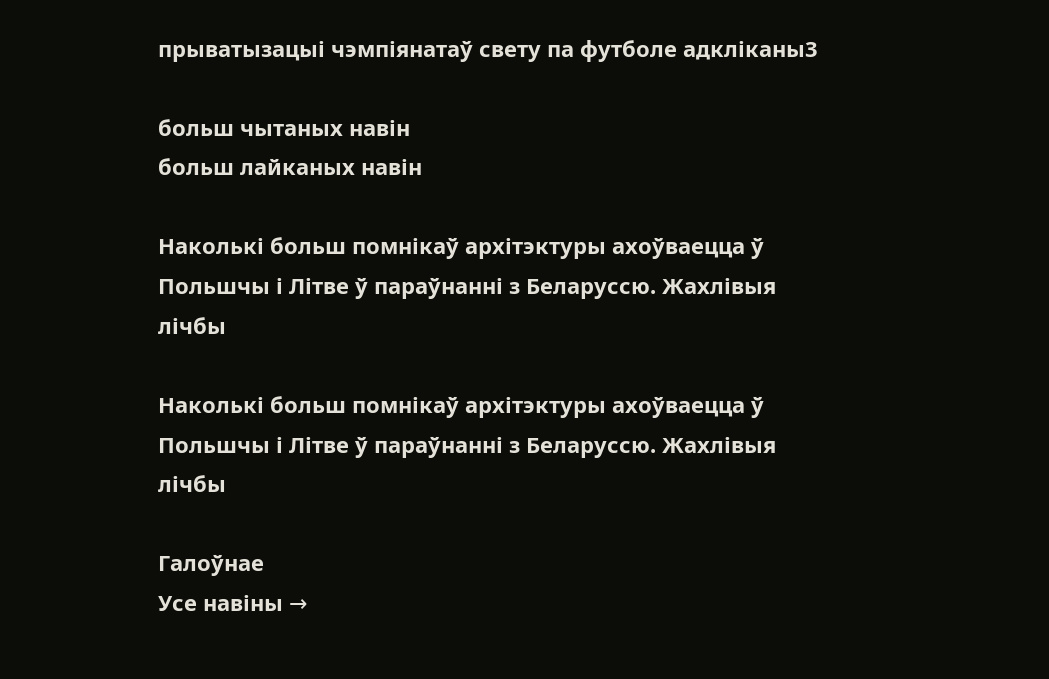прыватызацыі чэмпіянатаў свету па футболе адкліканы3

больш чытаных навін
больш лайканых навін

Наколькі больш помнікаў архітэктуры ахоўваецца ў Польшчы і Літве ў параўнанні з Беларуссю. Жахлівыя лічбы

Наколькі больш помнікаў архітэктуры ахоўваецца ў Польшчы і Літве ў параўнанні з Беларуссю. Жахлівыя лічбы

Галоўнае
Усе навіны →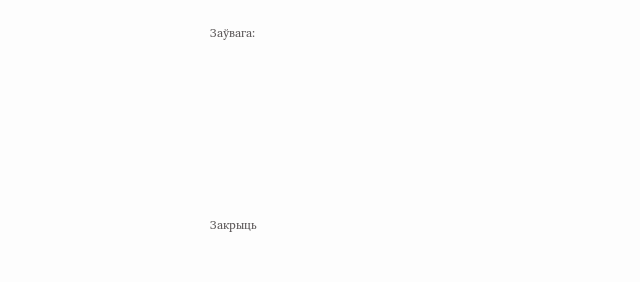Заўвага:









Закрыць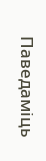Паведаміць